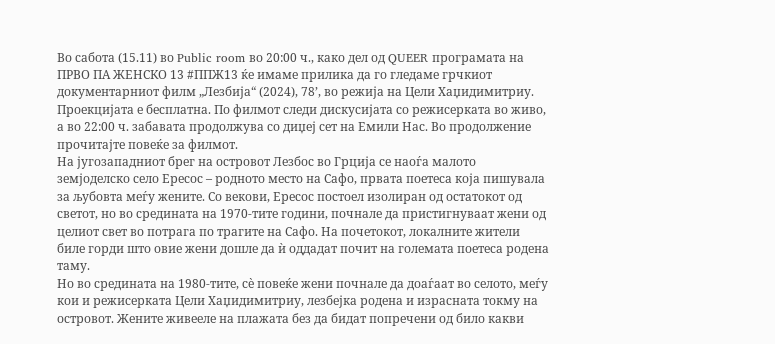Во сабота (15.11) во Public room во 20:00 ч., како дел од QUEER програмата на ПРВО ПА ЖЕНСКО 13 #ППЖ13 ќе имаме прилика да го гледаме грчкиот документарниот филм „Лезбија“ (2024), 78’, во режија на Цели Хаџидимитриу. Проекцијата е бесплатна. По филмот следи дискусијата со режисерката во живо, а во 22:00 ч. забавата продолжува со диџеј сет на Емили Нас. Во продолжение прочитајте повеќе за филмот.
На југозападниот брег на островот Лезбос во Грција се наоѓа малото земјоделско село Ересос – родното место на Сафо, првата поетеса која пишувала за љубовта меѓу жените. Со векови, Ересос постоел изолиран од остатокот од светот, но во средината на 1970-тите години, почнале да пристигнуваат жени од целиот свет во потрага по трагите на Сафо. На почетокот, локалните жители биле горди што овие жени дошле да ѝ оддадат почит на големата поетеса родена таму.
Но во средината на 1980-тите, сѐ повеќе жени почнале да доаѓаат во селото, меѓу кои и режисерката Цели Хаџидимитриу, лезбејка родена и израсната токму на островот. Жените живееле на плажата без да бидат попречени од било какви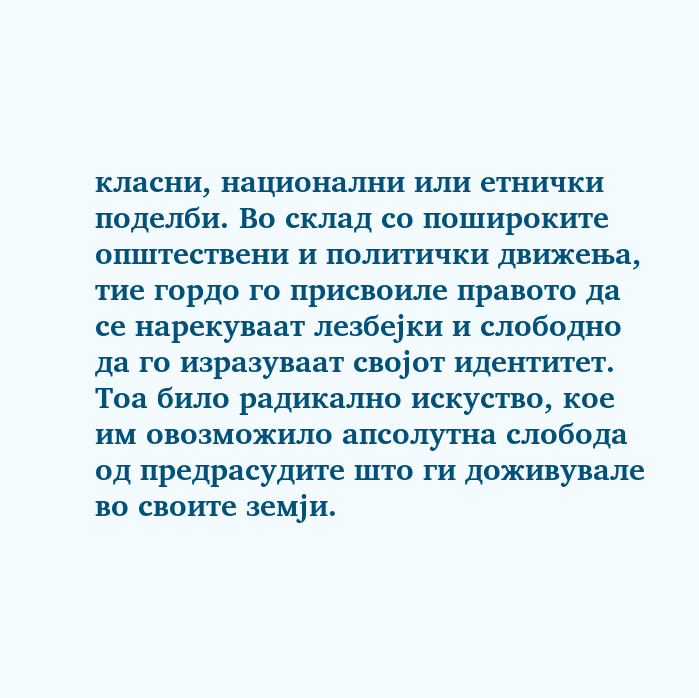класни, национални или етнички поделби. Во склад со пошироките општествени и политички движења, тие гордо го присвоиле правото да се нарекуваат лезбејки и слободно да го изразуваат својот идентитет. Тоа било радикално искуство, кое им овозможило апсолутна слобода од предрасудите што ги доживувале во своите земји.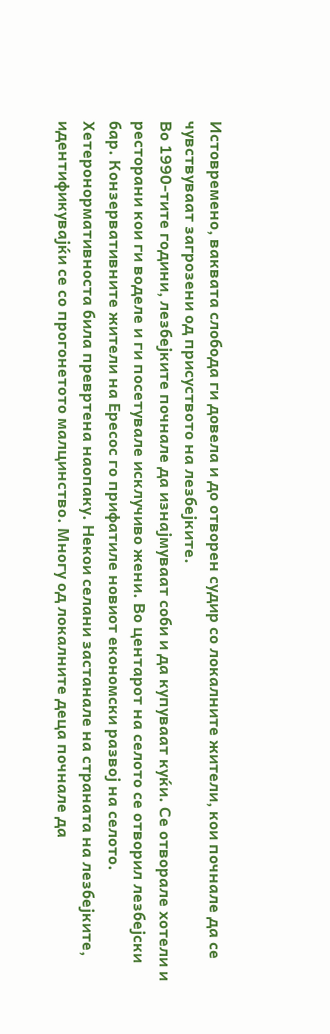Истовремено, ваквата слобода ги довела и до отворен судир со локалните жители, кои почнале да се чувствуваат загрозени од присуството на лезбејките.
Во 1990-тите години, лезбејките почнале да изнајмуваат соби и да купуваат куќи. Се отворале хотели и ресторани кои ги воделе и ги посетувале исклучиво жени. Во центарот на селото се отворил лезбејски бар. Конзервативните жители на Ересос го прифатиле новиот економски развој на селото. Хетеронормативноста била превртена наопаку. Некои селани застанале на страната на лезбејките, идентификувајќи се со прогонетото малцинство. Многу од локалните деца почнале да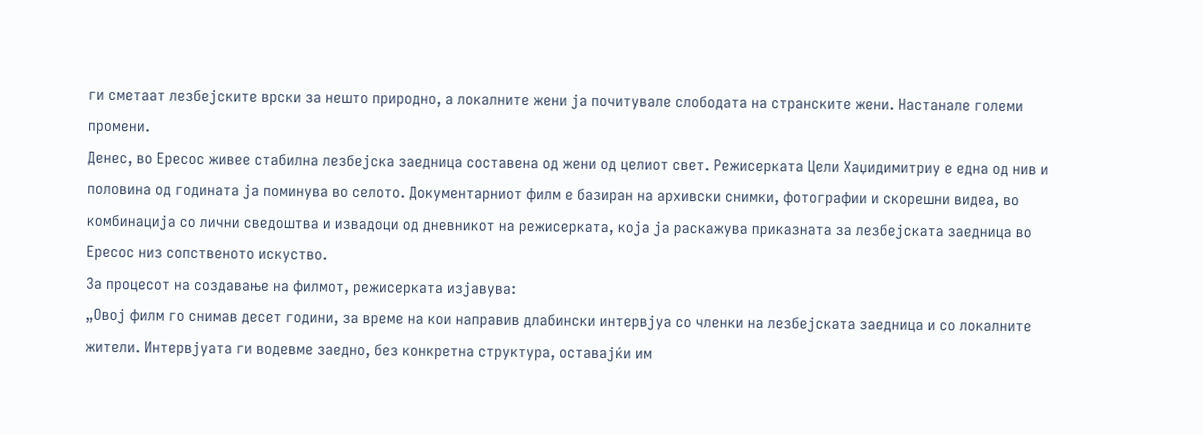ги сметаат лезбејските врски за нешто природно, а локалните жени ја почитувале слободата на странските жени. Настанале големи промени.
Денес, во Ересос живее стабилна лезбејска заедница составена од жени од целиот свет. Режисерката Цели Хаџидимитриу е една од нив и половина од годината ја поминува во селото. Документарниот филм е базиран на архивски снимки, фотографии и скорешни видеа, во комбинација со лични сведоштва и извадоци од дневникот на режисерката, која ја раскажува приказната за лезбејската заедница во Ересос низ сопственото искуство.
За процесот на создавање на филмот, режисерката изјавува:
„Овој филм го снимав десет години, за време на кои направив длабински интервјуа со членки на лезбејската заедница и со локалните жители. Интервјуата ги водевме заедно, без конкретна структура, оставајќи им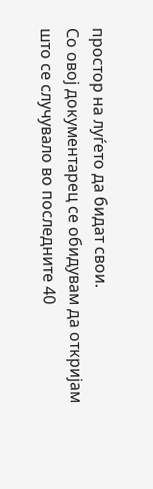простор на луѓето да бидат свои.
Со овој документарец се обидувам да откријам што се случувало во последните 40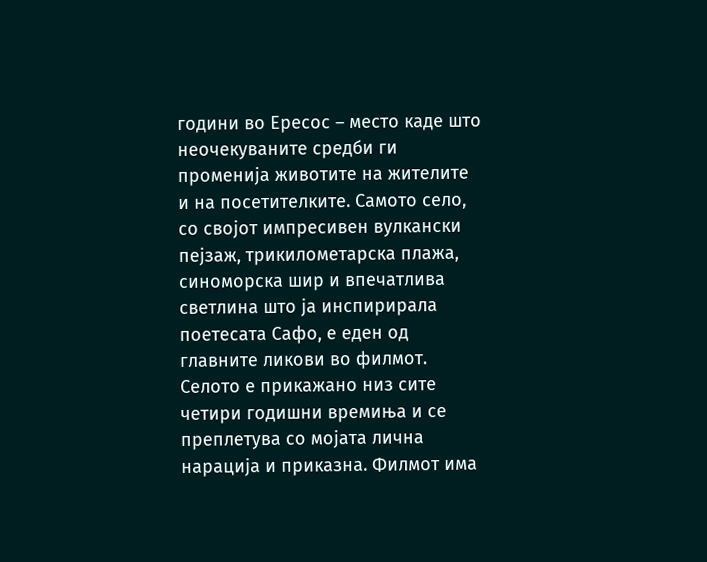години во Ересос – место каде што неочекуваните средби ги променија животите на жителите и на посетителките. Самото село, со својот импресивен вулкански пејзаж, трикилометарска плажа, синоморска шир и впечатлива светлина што ја инспирирала поетесата Сафо, е еден од главните ликови во филмот. Селото е прикажано низ сите четири годишни времиња и се преплетува со мојата лична нарација и приказна. Филмот има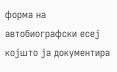форма на автобиографски есеј којшто ја документира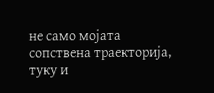не само мојата сопствена траекторија, туку и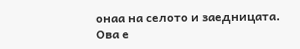онаа на селото и заедницата.
Ова е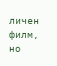личен филм, но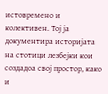истовремено и колективен. Тој ја документира историјата на стотици лезбејки кои создадоа свој простор, како и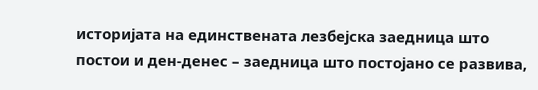историјата на единствената лезбејска заедница што постои и ден-денес – заедница што постојано се развива,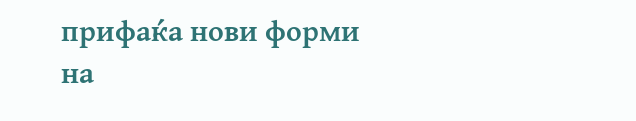прифаќа нови форми на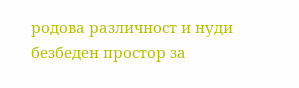родова различност и нуди безбеден простор за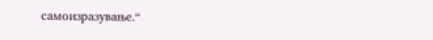самоизразување.“